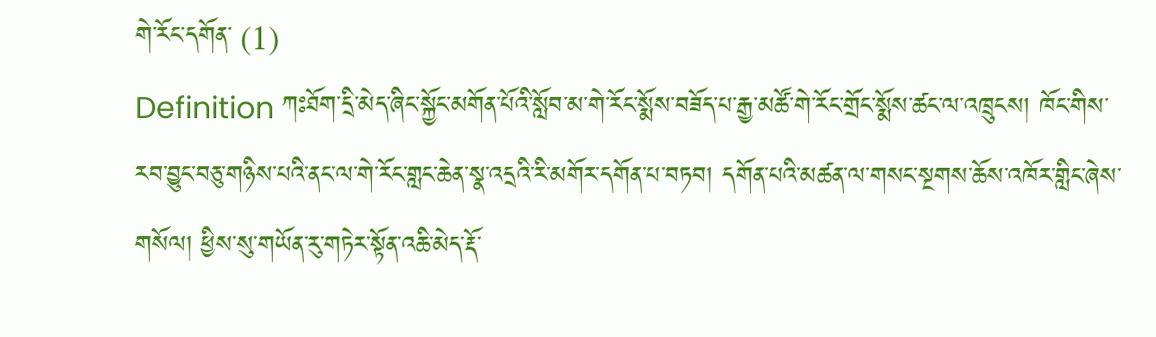གེ་རོང་དགོན་ (1)
Definition ཀཿཐོག་དྲི་མེད་ཞིང་སྐྱོང་མགོན་པོའི་སློབ་མ་གེ་རོང་སྨོས་བཟོད་པ་རྒྱ་མཚོ་གེ་རོང་གྲོང་སྨོས་ཚང་ལ་འཁྲུངས། ཁོང་གིས་རབ་བྱུང་བཅུ་གཉིས་པའི་ནང་ལ་གེ་རོང་གླང་ཆེན་སྣ་འདྲའི་རི་མགོར་དགོན་པ་བཏབ། དགོན་པའི་མཚན་ལ་གསང་སྔགས་ཆོས་འཁོར་གླིང་ཞེས་གསོལ། ཕྱིས་སུ་གཡོན་རུ་གཏེར་སྟོན་འཆི་མེད་རྡོ་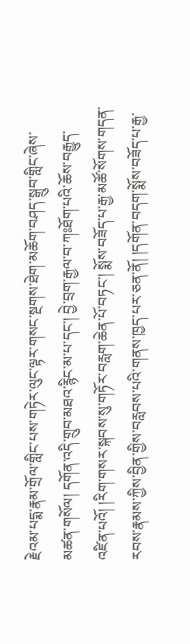རྗེའམ་པདྨ་རྣམ་གྲོལ་གླིང་པས་གཏེར་ལུང་ལྟར་གསང་སྔགས་ཐེག་མཆོག་བཤད་སྒྲུབ་གླིང་ཞེས་མཚན་གསོལ། དགོན་འདི་གྲུབ་མཐའ་རྙིང་མ་པ་དང་། བྱེ་བྲག་རྒྱལ་བ་ཀཿཐོག་པའི་ཆོས་བརྒྱུད་འཛིན་པའོ། །རིག་གསར་སྐབས་སུ་གཏོར་བརླག་ཆེན་པོ་བཏང་། སྨོས་བཟོད་པ་རྒྱ་མཚོ་སོགས་གདན་རབས་རྣམས་ཀྱིས་བྱིན་གྱིས་བརླབས་པའི་གནས་ཁྱད་པར་ཅན་ནོ། །དགོན་བདག་སྨོས་བཟོད་པ་རྒྱ་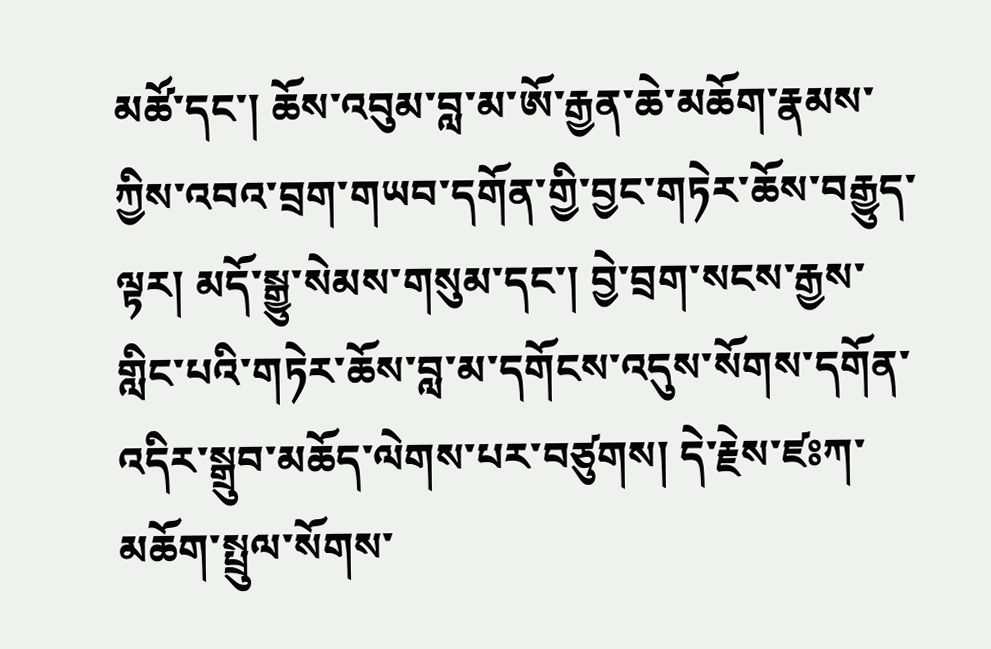མཚོ་དང་། ཆོས་འབུམ་བླ་མ་ཨོ་རྒྱན་ཆེ་མཆོག་རྣམས་ཀྱིས་འབའ་བྲག་གཡབ་དགོན་གྱི་བྱང་གཏེར་ཆོས་བརྒྱུད་ལྟར། མདོ་སྒྱུ་སེམས་གསུམ་དང་། བྱེ་བྲག་སངས་རྒྱས་གླིང་པའི་གཏེར་ཆོས་བླ་མ་དགོངས་འདུས་སོགས་དགོན་འདིར་སྒྲུབ་མཆོད་ལེགས་པར་བཙུགས། དེ་རྗེས་ཛཿཀ་མཆོག་སྤྲུལ་སོགས་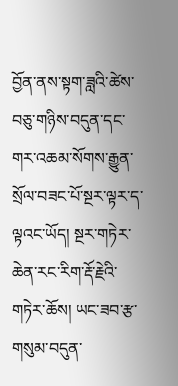བྱོན་ནས་སྟག་ཟླའི་ཚེས་བཅུ་གཉིས་བདུན་དང་གར་འཆམ་སོགས་རྒྱུན་སྲོལ་བཟང་པོ་སྔར་ལྟར་ད་ལྟའང་ཡོད། སྔར་གཏེར་ཆེན་རང་རིག་རྡོ་རྗེའི་གཏེར་ཆོས། ཡང་ཟབ་རྩ་གསུམ་བདུན་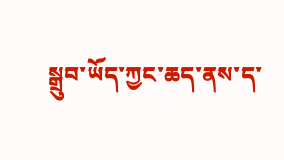སྒྲུབ་ཡོད་ཀྱང་ཆད་ནས་ད་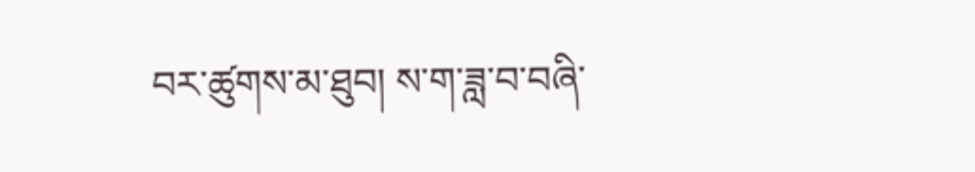བར་ཚུགས་མ་ཐུབ། ས་ག་ཟླ་བ་བཞི་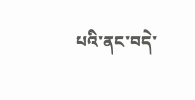པའི་ནང་བདེ་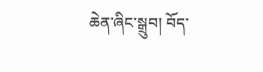ཆེན་ཞིང་སྒྲུབ། བོད་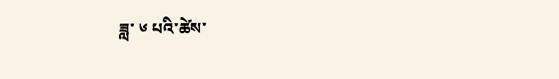ཟླ་ ༦ པའི་ཚེས་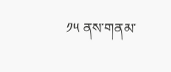༡༥ ནས་གནམ་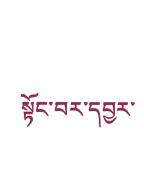སྟོང་བར་དབྱར་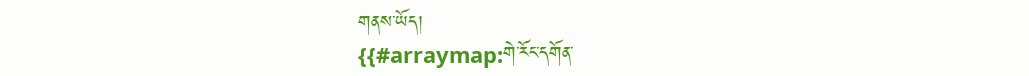གནས་ཡོད།
{{#arraymap:གེ་རོང་དགོན་